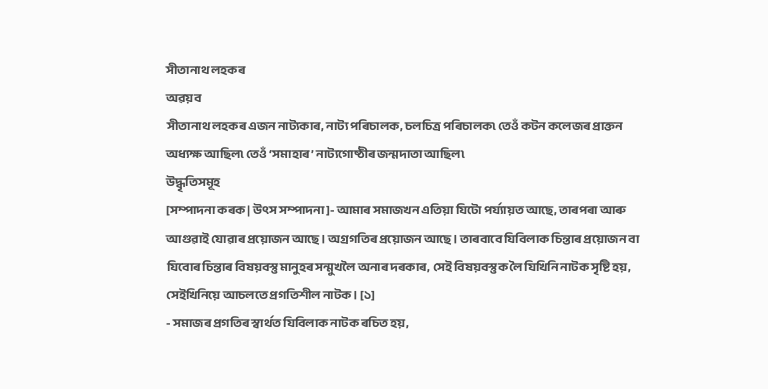সীতানাথ লহকৰ
অৱয়ব
সীতানাথ লহকৰ এজন নাট্যকাৰ, নাট্য পৰিচালক, চলচিত্ৰ পৰিচালক৷ তেওঁ কটন কলেজৰ প্ৰাক্তন অধ্যক্ষ আছিল৷ তেওঁ ‘সমাহাৰ’ নাট্যগোষ্ঠীৰ জন্মদাতা আছিল৷
উদ্ধৃতিসমূহ
[সম্পাদনা কৰক | উৎস সম্পাদনা]- আমাৰ সমাজখন এতিয়া যিটো পৰ্য্যায়ত আছে, তাৰপৰা আৰু আগুৱাই যোৱাৰ প্ৰয়োজন আছে। অগ্ৰগতিৰ প্ৰয়োজন আছে। তাৰবাবে যিবিলাক চিন্তাৰ প্ৰয়োজন বা যিবোৰ চিন্তাৰ বিষয়বস্তু মানুহৰ সন্মুখলৈ অনাৰ দৰকাৰ, সেই বিষয়বস্তুক লৈ যিখিনি নাটক সৃষ্টি হয়, সেইখিনিয়ে আচলতে প্ৰগতিশীল নাটক। [১]
- সমাজৰ প্ৰগতিৰ স্বাৰ্থত যিবিলাক নাটক ৰচিত হয়,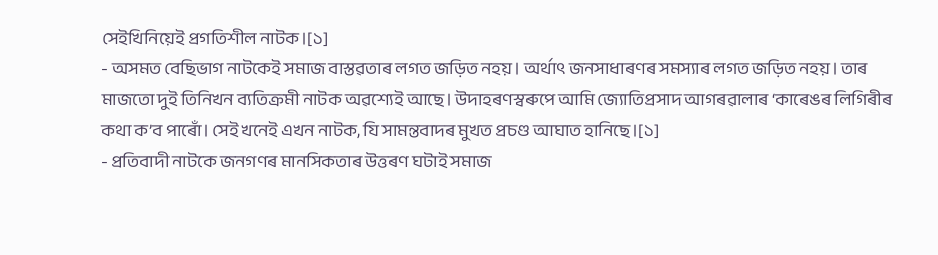সেইখিনিয়েই প্ৰগতিশীল নাটক।[১]
- অসমত বেছিভাগ নাটকেই সমাজ বাস্তৱতাৰ লগত জড়িত নহয়। অৰ্থাৎ জনসাধাৰণৰ সমস্যাৰ লগত জড়িত নহয়। তাৰ মাজতো দুই তিনিখন ব্যতিক্ৰমী নাটক অৱশ্যেই আছে। উদাহৰণস্বৰুপে আমি জ্যোতিপ্ৰসাদ আগৰৱালাৰ ‘কাৰেঙৰ লিগিৰীৰ কথা ক’ব পাৰোঁ। সেই খনেই এখন নাটক, যি সামন্তবাদৰ মুখত প্ৰচণ্ড আঘাত হানিছে।[১]
- প্ৰতিবাদী নাটকে জনগণৰ মানসিকতাৰ উত্তৰণ ঘটাই সমাজ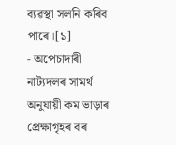ব্যৱস্থা সলনি কৰিব পাৰে।[১]
- অপেচাদাৰী নাট্যদলৰ সামৰ্থ অনুযায়ী কম ভাড়াৰ প্ৰেক্ষাগৃহৰ বৰ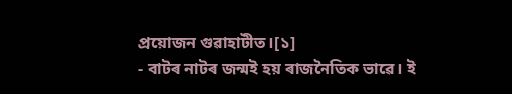প্ৰয়োজন গুৱাহাটীত।[১]
- বাটৰ নাটৰ জন্মই হয় ৰাজনৈতিক ভাৱে। ই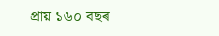প্ৰায় ১৬০ বছৰ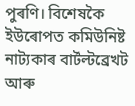পুৰণি। বিশেষকৈ ইউৰোপত কমিউনিষ্ট নাট্যকাৰ বাৰ্টল্টব্ৰেখট আৰু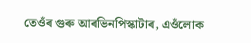তেওঁৰ গুৰু আৰভিনপিস্কাটাৰ, এওঁলোক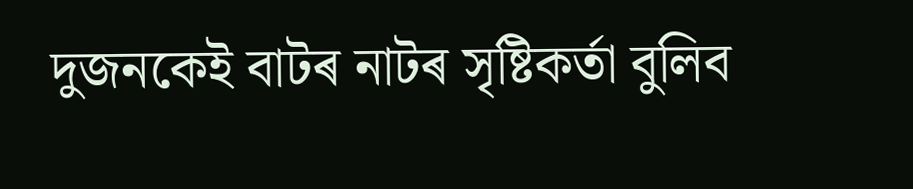দুজনকেই বাটৰ নাটৰ সৃষ্টিকৰ্তা বুলিব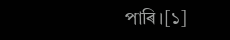পাৰি।[১]